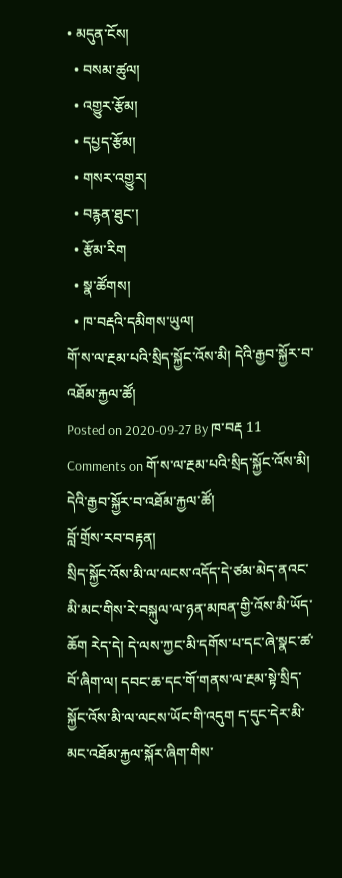• མདུན་ངོས།
  • བསམ་ཚུལ།
  • འགྱུར་རྩོམ།
  • དཔྱད་རྩོམ།
  • གསར་འགྱུར།
  • བརྙན་ཐུང་།
  • རྩོམ་རིག
  • སྣ་ཚོགས།
  • ཁ་བརྡའི་དམིགས་ཡུལ།
གོ་ས་ལ་རྔམ་པའི་སྲིད་སྐྱོང་འོས་མི། དེའི་རྒྱབ་སྐྱོར་བ་འཐོམ་རྐྱལ་ཚོ།
Posted on 2020-09-27 By ཁ་བརྡ 11 Comments on གོ་ས་ལ་རྔམ་པའི་སྲིད་སྐྱོང་འོས་མི། དེའི་རྒྱབ་སྐྱོར་བ་འཐོམ་རྐྱལ་ཚོ།
བློ་གྲོས་རབ་བརྟན།
སྲིད་སྐྱོང་འོས་མི་ལ་ལངས་འདོད་དེ་ཙམ་མེད་ནའང་མི་མང་གིས་རེ་བསྐུལ་ལ་ཉན་མཁན་གྱི་འོས་མི་ཡོད་ཆོག རེད་དེ། དེ་ལས་ཀྱང་མི་དགོས་པ་དང་ཞེ་སྣང་ཚ་བོ་ཞིག་ལ། དབང་ཆ་དང་གོ་གནས་ལ་རྔམ་སྟེ་སྲིད་སྐྱོང་འོས་མི་ལ་ལངས་ཡོང་གི་འདུག ད་དུང་དེར་མི་མང་འཐོམ་རྐྱལ་སྐོར་ཞིག་གིས་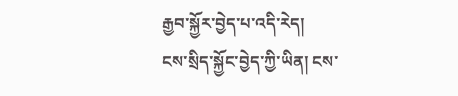རྒྱབ་སྐྱོར་བྱེད་པ་འདི་རེད།
ངས་སྲིད་སྐྱོང་བྱེད་ཀྱི་ཡིན། ངས་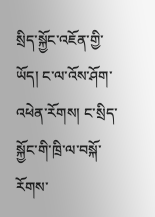སྲིད་སྐྱོང་འཇོན་གྱི་ཡོད། ང་ལ་འོས་ཤོག་འཕེན་རོགས། ང་སྲིད་སྐྱོང་གི་ཁྲི་ལ་བསྐོ་རོགས་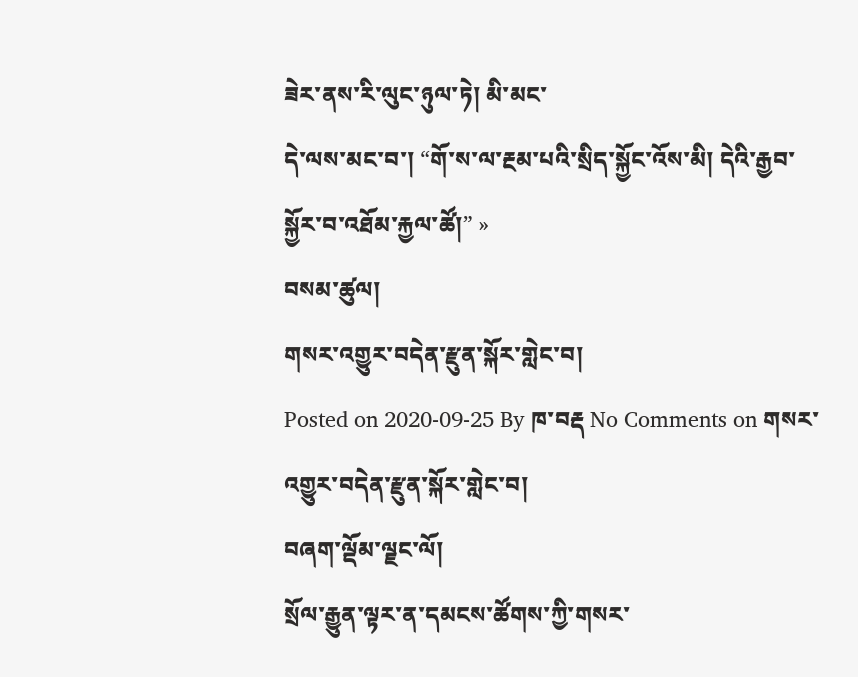ཟེར་ནས་རི་ལུང་ཉུལ་ཏེ། མི་མང་
དེ་ལས་མང་བ་། “གོ་ས་ལ་རྔམ་པའི་སྲིད་སྐྱོང་འོས་མི། དེའི་རྒྱབ་སྐྱོར་བ་འཐོམ་རྐྱལ་ཚོ།” »
བསམ་ཚུལ།
གསར་འགྱུར་བདེན་རྫུན་སྐོར་གླེང་བ།
Posted on 2020-09-25 By ཁ་བརྡ No Comments on གསར་འགྱུར་བདེན་རྫུན་སྐོར་གླེང་བ།
བཞག་ལྡོམ་ལྗང་ལོ།
སྲོལ་རྒྱུན་ལྟར་ན་དམངས་ཚོགས་ཀྱི་གསར་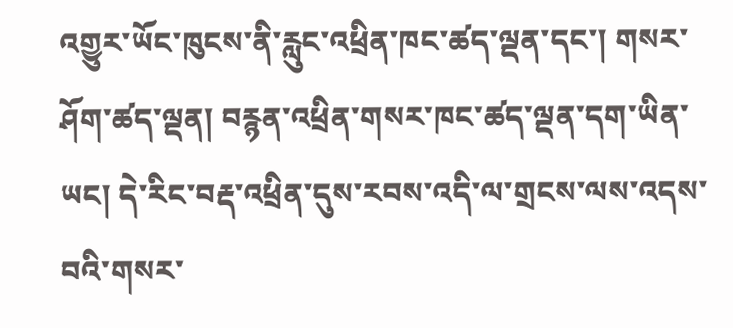འགྱུར་ཡོང་ཁུངས་ནི་རླུང་འཕྲིན་ཁང་ཚད་ལྡན་དང་། གསར་ཤོག་ཚད་ལྡན། བརྙན་འཕྲིན་གསར་ཁང་ཚད་ལྡན་དག་ཡིན་ཡང། དེ་རིང་བརྡ་འཕྲིན་དུས་རབས་འདི་ལ་གྲངས་ལས་འདས་བའི་གསར་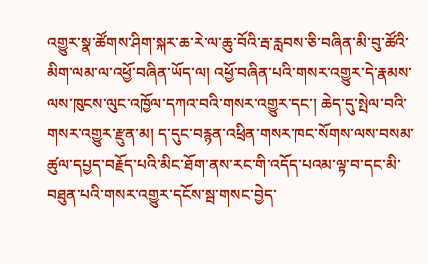འགྱུར་སྣ་ཚོགས་ཤིག་སྐར་ཆ་རེ་ལ་ཆུ་བོའི་རྦ་རླབས་ཅི་བཞིན་མི་བུ་ཚོའི་མིག་ལམ་ལ་འཕྱོ་བཞིན་ཡོད་ལ། འཕྱོ་བཞིན་པའི་གསར་འགྱུར་དེ་རྣམས་ལས་ཁུངས་ལུང་འཁྱོལ་དཀའ་བའི་གསར་འགྱུར་དང་། ཆེད་དུ་སྤེལ་བའི་གསར་འགྱུར་རྫུན་མ། ད་དུང་བརྙན་འཕྲིན་གསར་ཁང་སོགས་ལས་བསམ་ཚུལ་དཔྱད་བརྗོད་པའི་མིང་ཐོག་ནས་རང་གི་འདོད་པའམ་ལྟ་བ་དང་མི་བཐུན་པའི་གསར་འགྱུར་དངོས་སྦ་གསང་བྱེད་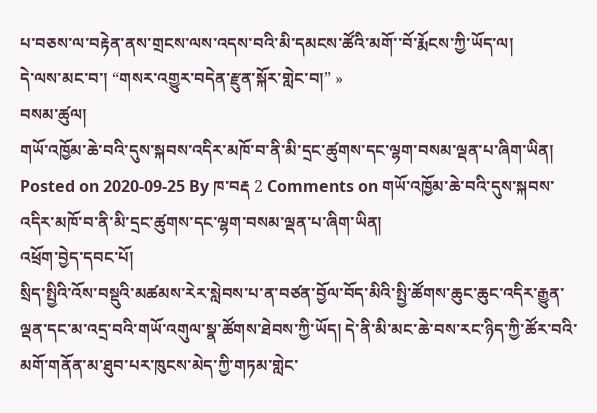པ་བཅས་ལ་བརྟེན་ནས་གྲངས་ལས་འདས་བའི་མི་དམངས་ཚོའི་མགོ་་བོ་རྨོངས་ཀྱི་ཡོད་ལ།
དེ་ལས་མང་བ་། “གསར་འགྱུར་བདེན་རྫུན་སྐོར་གླེང་བ།” »
བསམ་ཚུལ།
གཡོ་འཁྱོམ་ཆེ་བའི་དུས་སྐབས་འདིར་མཁོ་བ་ནི་མི་དྲང་ཚུགས་དང་ལྷག་བསམ་ལྡན་པ་ཞིག་ཡིན།
Posted on 2020-09-25 By ཁ་བརྡ 2 Comments on གཡོ་འཁྱོམ་ཆེ་བའི་དུས་སྐབས་འདིར་མཁོ་བ་ནི་མི་དྲང་ཚུགས་དང་ལྷག་བསམ་ལྡན་པ་ཞིག་ཡིན།
འཕྲོག་བྱེད་དབང་པོ།
སྲིད་སྤྱིའི་འོས་བསྡུའི་མཚམས་རེར་སླེབས་པ་ན་བཙན་བྱོལ་བོད་མིའི་སྤྱི་ཚོགས་ཆུང་ཆུང་འདིར་རྒྱུན་ལྡན་དང་མ་འདྲ་བའི་གཡོ་འགུལ་སྣ་ཚོགས་ཐེབས་ཀྱི་ཡོད། དེ་ནི་མི་མང་ཆེ་བས་རང་ཉིད་ཀྱི་ཚོར་བའི་མགོ་གནོན་མ་ཐུབ་པར་ཁུངས་མེད་ཀྱི་གཏམ་གླེང་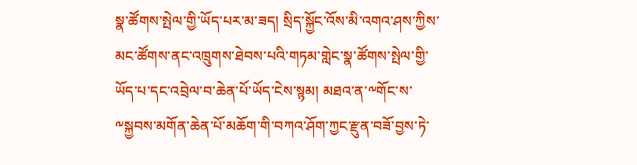སྣ་ཚོགས་སྤེལ་གྱི་ཡོད་པར་མ་ཟད། སྲིད་སྐྱོང་འོས་མི་འགའ་ཤས་ཀྱིས་མང་ཚོགས་ནང་འཁྲུགས་ཐེབས་པའི་གཏམ་གླེང་སྣ་ཚོགས་སྤེལ་གྱི་ཡོད་པ་དང་འབྲེལ་བ་ཆེན་པོ་ཡོད་ངེས་སྙམ། མཐའ་ན་༸གོང་ས་༸སྐྱབས་མགོན་ཆེན་པོ་མཆོག་གི་བཀའ་ཤོག་ཀྱང་རྫུན་བཟོ་བྱས་ཏེ་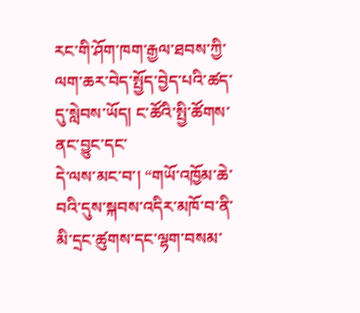རང་གི་ཤོག་ཁག་རྒྱལ་ཐབས་ཀྱི་ལག་ཆར་བེད་སྤྱོད་བྱེད་པའི་ཚད་དུ་སླེབས་ཡོད། ང་ཚོའི་སྤྱི་ཚོགས་ནང་བྱུང་དང་
དེ་ལས་མང་བ་། “གཡོ་འཁྱོམ་ཆེ་བའི་དུས་སྐབས་འདིར་མཁོ་བ་ནི་མི་དྲང་ཚུགས་དང་ལྷག་བསམ་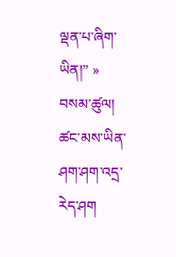ལྡན་པ་ཞིག་ཡིན།” »
བསམ་ཚུལ།
ཚང་མས་ཡིན་ཤག་ཤག་འདྲ་རེད་ཤག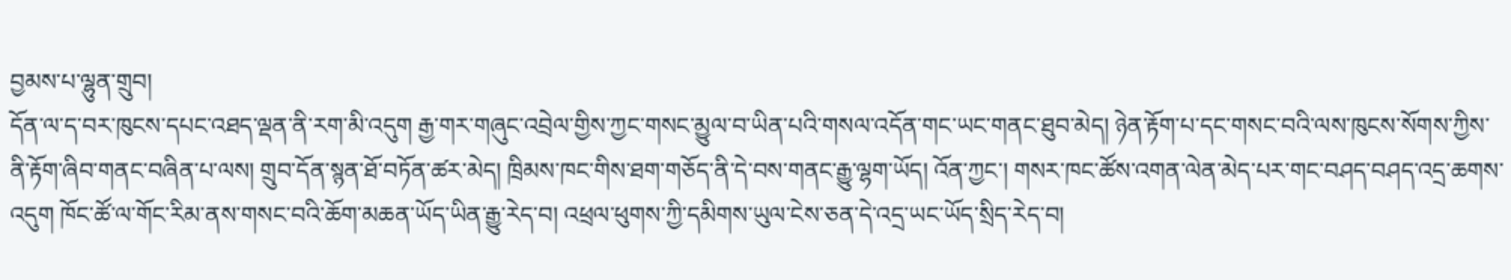བྱམས་པ་ལྷུན་གྲུབ།
དོན་ལ་ད་བར་ཁུངས་དཔང་འཐད་ལྡན་ནི་རག་མི་འདུག རྒྱ་གར་གཞུང་འབྲེལ་གྱིས་ཀྱང་གསང་མྱུལ་བ་ཡིན་པའི་གསལ་འདོན་གང་ཡང་གནང་ཐུབ་མེད། ཉེན་རྟོག་པ་དང་གསང་བའི་ལས་ཁུངས་སོགས་ཀྱིས་ནི་རྟོག་ཞིབ་གནང་བཞིན་པ་ལས། གྲུབ་དོན་སྙན་ཐོ་བཏོན་ཚར་མེད། ཁྲིམས་ཁང་གིས་ཐག་གཅོད་ནི་དེ་བས་གནང་རྒྱུ་ལྷག་ཡོད། འོན་ཀྱང་། གསར་ཁང་ཚོས་འགན་ལེན་མེད་པར་གང་བཤད་བཤད་འདྲ་ཆགས་འདུག ཁོང་ཚོ་ལ་གོང་རིམ་ནས་གསང་བའི་ཆོག་མཆན་ཡོད་ཡིན་རྒྱུ་རེད་བ། འཕྲལ་ཕུགས་ཀྱི་དམིགས་ཡུལ་ངེས་ཅན་དེ་འདྲ་ཡང་ཡོད་སྲིད་རེད་བ།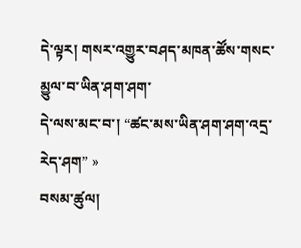དེ་ལྟར། གསར་འགྱུར་བཤད་མཁན་ཚོས་གསང་མྱུལ་བ་ཡིན་ཤག་ཤག་
དེ་ལས་མང་བ་། “ཚང་མས་ཡིན་ཤག་ཤག་འདྲ་རེད་ཤག” »
བསམ་ཚུལ།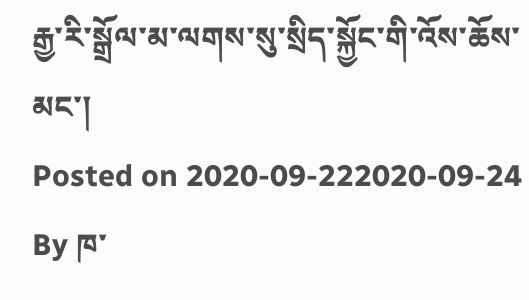རྒྱ་རི་སྒྲོལ་མ་ལགས་སུ་སྲིད་སྐྱོང་གི་འོས་ཆོས་མང་།
Posted on 2020-09-222020-09-24 By ཁ་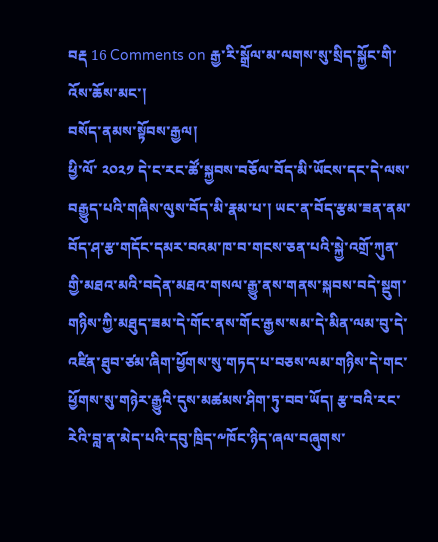བརྡ 16 Comments on རྒྱ་རི་སྒྲོལ་མ་ལགས་སུ་སྲིད་སྐྱོང་གི་འོས་ཆོས་མང་།
བསོད་ནམས་སྟོབས་རྒྱལ།
ཕྱི་ལོ་ ༢༠༢༡ དེ་ང་རང་ཚོ་སྐྱབས་བཅོལ་བོད་མི་ཡོངས་དང་དེ་ལས་བརྒྱུད་པའི་གཞིས་ལུས་བོད་མི་རྣམ་པ་། ཡང་ན་བོད་རྩམ་ཟན་ནམ་བོད་ཤ་རྩ་གདོང་དམར་བའམ་ཁ་བ་གངས་ཅན་པའི་སྐྱེ་འགྲོ་ཀུན་གྱི་མཐའ་མའི་བདེན་མཐའ་གསལ་རྒྱུ་ནས་གནས་སྐབས་བདེ་སྡུག་གཉིས་ཀྱི་མཐུད་ཟམ་དེ་གོང་ནས་གོང་རྒྱས་སམ་དེ་མིན་ལམ་བུ་དེ་འཛིན་ཐུབ་ཙམ་ཞིག་ཕྱོགས་སུ་གཏད་པ་བཅས་ལམ་གཉིས་དེ་གང་ཕྱོགས་སུ་གཉེར་རྒྱུའི་དུས་མཚམས་ཤིག་ཏུ་བབ་ཡོད། རྩ་བའི་རང་རེའི་བླ་ན་མེད་པའི་དབུ་ཁྲིད་༸ཁོང་ཉིད་ཞལ་བཞུགས་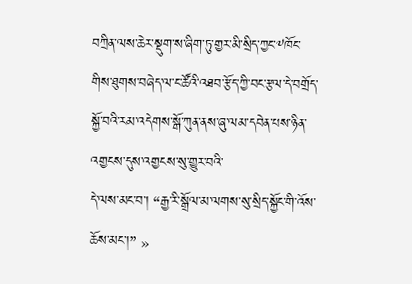བཀྲིན་ལས་ཆེར་སྡུག་ས་ཞིག་ཏུ་གྱར་མི་སྲིད་ཀྱང་༸ཁོང་གིས་ཐུགས་བཞེད་ལ་ང་ཚོའི་འཐབ་རྩོད་ཀྱི་བང་རྩལ་དེ་བགྲོད་སྐྱོ་བའི་རམ་འདེགས་སྒོ་ཀུན་ནས་ཞུ་ལམ་དབེན་པས་ཉིན་འགྱངས་དུས་འགྱངས་སུ་གྱུར་བའི་
དེ་ལས་མང་བ་། “རྒྱ་རི་སྒྲོལ་མ་ལགས་སུ་སྲིད་སྐྱོང་གི་འོས་ཆོས་མང་།” »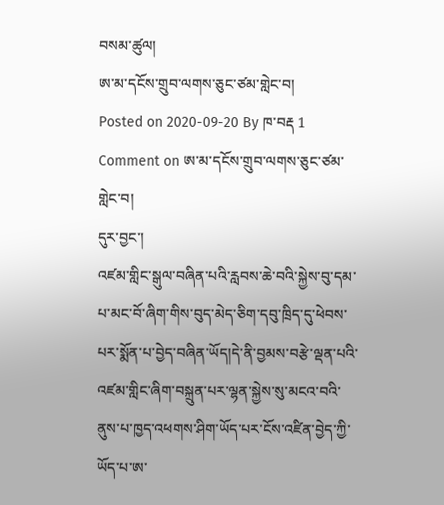བསམ་ཚུལ།
ཨ་མ་དངོས་གྲུབ་ལགས་ཅུང་ཙམ་གླེང་བ།
Posted on 2020-09-20 By ཁ་བརྡ 1 Comment on ཨ་མ་དངོས་གྲུབ་ལགས་ཅུང་ཙམ་གླེང་བ།
དུར་བྱང་།
འཛམ་གླིང་སྒུལ་བཞིན་པའི་རླབས་ཆེ་བའི་སྐྱེས་བུ་དམ་པ་མང་བོ་ཞིག་གིས་བུད་མེད་ཅིག་དབུ་ཁྲིད་དུ་ཕེབས་པར་སྨོན་པ་བྱེད་བཞིན་ཡོད།དེ་ནི་བྱམས་བརྩེ་ལྡན་པའི་འཛམ་གླིང་ཞིག་བསྐྲུན་པར་ལྷན་སྐྱེས་སུ་མངའ་བའི་ནུས་པ་ཁྱད་འཕགས་ཤིག་ཡོད་པར་ངོས་འཛིན་བྱེད་ཀྱི་ཡོད་པ་ཨ་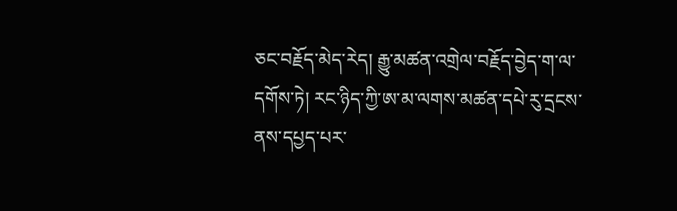ཅང་བརྗོད་མེད་རེད། རྒྱུ་མཚན་འགྲེལ་བརྗོད་བྱེད་ག་ལ་དགོས་ཏེ། རང་ཉིད་ཀྱི་ཨ་མ་ལགས་མཚན་དཔེ་རུ་དྲངས་ནས་དཔྱད་པར་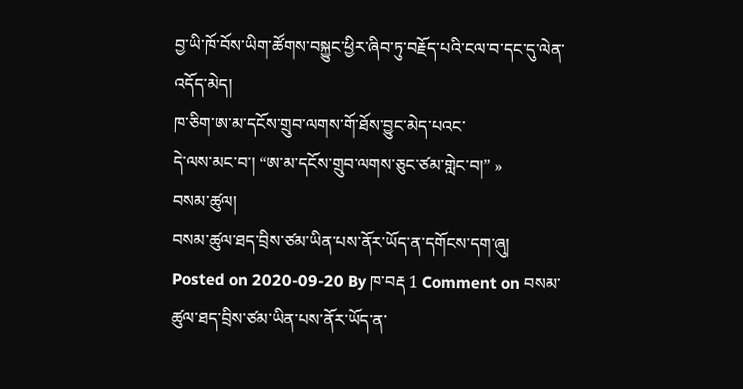བྱ་ཡི་ཁོ་བོས་ཡིག་ཚོགས་བསྐྱུང་ཕྱིར་ཞིབ་ཏུ་བརྗོད་པའི་ངལ་བ་དང་དུ་ལེན་འདོད་མེད།
ཁ་ཅིག་ཨ་མ་དངོས་གྲུབ་ལགས་གོ་ཐོས་བྱུང་མེད་པའང་
དེ་ལས་མང་བ་། “ཨ་མ་དངོས་གྲུབ་ལགས་ཅུང་ཙམ་གླེང་བ།” »
བསམ་ཚུལ།
བསམ་ཚུལ་ཐད་བྲིས་ཙམ་ཡིན་པས་ནོར་ཡོད་ན་དགོངས་དག་ཞུ།
Posted on 2020-09-20 By ཁ་བརྡ 1 Comment on བསམ་ཚུལ་ཐད་བྲིས་ཙམ་ཡིན་པས་ནོར་ཡོད་ན་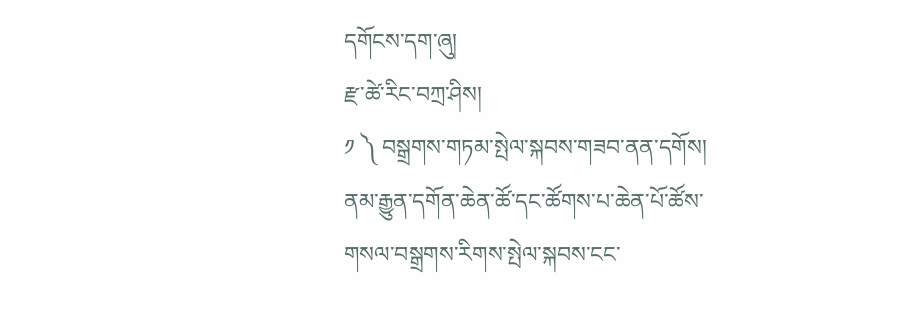དགོངས་དག་ཞུ།
རྫ་ཚེ་རིང་བཀྲ་ཤིས།
༡ ༽ བསྒྲགས་གཏམ་སྤེལ་སྐབས་གཟབ་ནན་དགོས།
ནམ་རྒྱུན་དགོན་ཆེན་ཚོ་དང་ཚོགས་པ་ཆེན་པོ་ཚོས་གསལ་བསྒྲགས་རིགས་སྤེལ་སྐབས་ངང་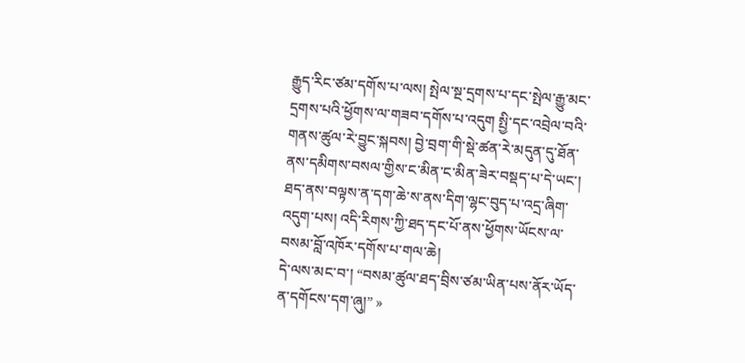རྒྱུད་རིང་ཙམ་དགོས་པ་ལས། སྤེལ་སྔ་དྲགས་པ་དང་སྤེལ་རྒྱུ་མང་དྲགས་པའི་ཕྱོགས་ལ་གཟབ་དགོས་པ་འདུག སྤྱི་དང་འབྲེལ་བའི་གནས་ཚུལ་རེ་བྱུང་སྐབས། བྱེ་བྲག་གི་སྡེ་ཚན་རེ་མདུན་དུ་ཐོན་ནས་དམིགས་བསལ་གྱིས་ང་མིན་ང་མིན་ཟེར་བསྡད་པ་དེ་ཡང་། ཐད་ནས་བལྟས་ན་དག་ཆེ་ས་ནས་དིག་ལྷང་བུད་པ་འདྲ་ཞིག་འདུག་པས། འདི་རིགས་ཀྱི་ཐད་དང་པོ་ནས་ཕྱོགས་ཡོངས་ལ་བསམ་བློ་འཁོར་དགོས་པ་གལ་ཆེ།
དེ་ལས་མང་བ་། “བསམ་ཚུལ་ཐད་བྲིས་ཙམ་ཡིན་པས་ནོར་ཡོད་ན་དགོངས་དག་ཞུ།” »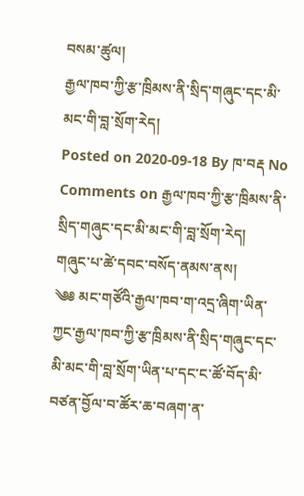བསམ་ཚུལ།
རྒྱལ་ཁབ་ཀྱི་རྩ་ཁྲིམས་ནི་སྲིད་གཞུང་དང་མི་མང་གི་བླ་སྲོག་རེད།
Posted on 2020-09-18 By ཁ་བརྡ No Comments on རྒྱལ་ཁབ་ཀྱི་རྩ་ཁྲིམས་ནི་སྲིད་གཞུང་དང་མི་མང་གི་བླ་སྲོག་རེད།
གཞུང་པ་ཚེ་དབང་བསོད་ནམས་ནས།
༄༅ མང་གཙོའི་རྒྱལ་ཁབ་ག་འདྲ་ཞིག་ཡིན་ཀྱང་རྒྱལ་ཁབ་ཀྱི་རྩ་ཁྲིམས་ནི་སྲིད་གཞུང་དང་མི་མང་གི་བླ་སྲོག་ཡིན་པ་དང་ང་ཚོ་བོད་མི་བཙན་བྱོལ་བ་ཚོར་ཆ་བཞག་ན་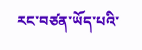རང་བཙན་ཡོད་པའི་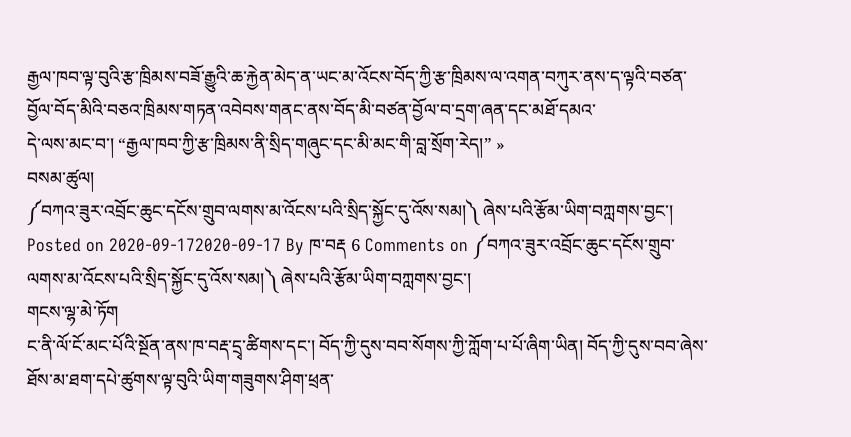རྒྱལ་ཁབ་ལྟ་བུའི་རྩ་ཁྲིམས་བཟོ་རྒྱུའི་ཆ་རྐྱེན་མེད་ན་ཡང་མ་འོངས་བོད་ཀྱི་རྩ་ཁྲིམས་ལ་འགན་བཀུར་ནས་ད་ལྟའི་བཙན་བྱོལ་བོད་མིའི་བཅའ་ཁྲིམས་གཏན་འབེབས་གནང་ནས་བོད་མི་བཙན་བྱོལ་བ་དྲག་ཞན་དང་མཐོ་དམའ་
དེ་ལས་མང་བ་། “རྒྱལ་ཁབ་ཀྱི་རྩ་ཁྲིམས་ནི་སྲིད་གཞུང་དང་མི་མང་གི་བླ་སྲོག་རེད།” »
བསམ་ཚུལ།
༼བཀའ་ཟུར་འབྲོང་ཆུང་དངོས་གྲུབ་ལགས་མ་འོངས་པའི་སྲིད་སྐྱོང་དུ་འོས་སམ།༽ ཞེས་པའི་རྩོམ་ཡིག་བཀླགས་བྱང་།
Posted on 2020-09-172020-09-17 By ཁ་བརྡ 6 Comments on ༼བཀའ་ཟུར་འབྲོང་ཆུང་དངོས་གྲུབ་ལགས་མ་འོངས་པའི་སྲིད་སྐྱོང་དུ་འོས་སམ།༽ ཞེས་པའི་རྩོམ་ཡིག་བཀླགས་བྱང་།
གངས་ལྷ་མེ་ཏོག
ང་ནི་ལོ་ངོ་མང་པོའི་སྔོན་ནས་ཁ་བརྡ་དྲྭ་ཚིགས་དང་། བོད་ཀྱི་དུས་བབ་སོགས་ཀྱི་ཀློག་པ་པོ་ཞིག་ཡིན། བོད་ཀྱི་དུས་བབ་ཞེས་ཐོས་མ་ཐག་དཔེ་ཚུགས་ལྟ་བུའི་ཡིག་གཟུགས་ཤིག་ཕྲན་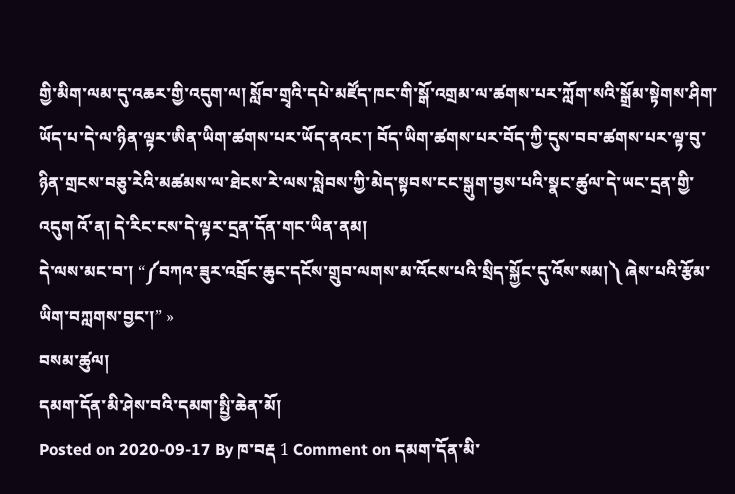གྱི་མིག་ལམ་དུ་འཆར་གྱི་འདུག་ལ། སློབ་གྲྭའི་དཔེ་མཛོད་ཁང་གི་སྒོ་འགྲམ་ལ་ཚགས་པར་ཀློག་སའི་སྒྲོམ་སྟེགས་ཤིག་ཡོད་པ་དེ་ལ་ཉིན་ལྟར་ཨིན་ཡིག་ཚགས་པར་ཡོད་ནའང་། བོད་ཡིག་ཚགས་པར་བོད་ཀྱི་དུས་བབ་ཚགས་པར་ལྟ་བུ་ཉིན་གྲངས་བཅུ་རེའི་མཚམས་ལ་ཐེངས་རེ་ལས་སླེབས་ཀྱི་མེད་སྟབས་ངང་སྒུག་བྱས་པའི་སྣང་ཚུལ་དེ་ཡང་དྲན་གྱི་འདུག འོ་ན། དེ་རིང་ངས་དེ་ལྟར་དྲན་དོན་གང་ཡིན་ནམ།
དེ་ལས་མང་བ་། “༼བཀའ་ཟུར་འབྲོང་ཆུང་དངོས་གྲུབ་ལགས་མ་འོངས་པའི་སྲིད་སྐྱོང་དུ་འོས་སམ།༽ ཞེས་པའི་རྩོམ་ཡིག་བཀླགས་བྱང་།” »
བསམ་ཚུལ།
དམག་དོན་མི་ཤེས་བའི་དམག་སྤྱི་ཆེན་མོ།
Posted on 2020-09-17 By ཁ་བརྡ 1 Comment on དམག་དོན་མི་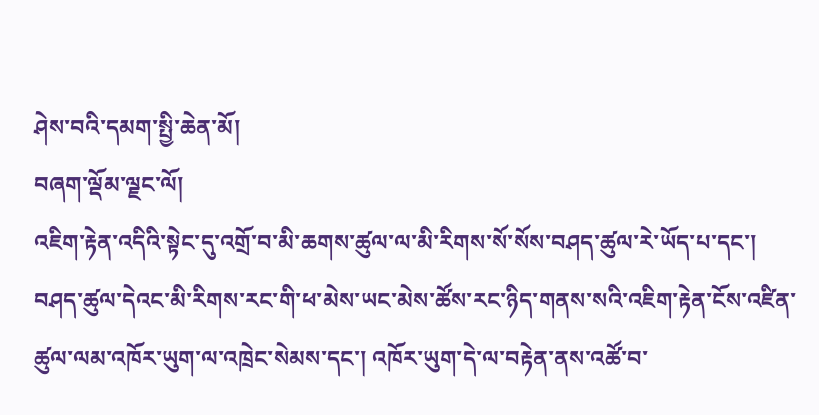ཤེས་བའི་དམག་སྤྱི་ཆེན་མོ།
བཞག་ལྡོམ་ལྗང་ལོ།
འཇིག་རྟེན་འདིའི་སྟེང་དུ་འགྲོ་བ་མི་ཆགས་ཚུལ་ལ་མི་རིགས་སོ་སོས་བཤད་ཚུལ་རེ་ཡོད་པ་དང་། བཤད་ཚུལ་དེའང་མི་རིགས་རང་གི་ཕ་མེས་ཡང་མེས་ཚོས་རང་ཉིད་གནས་སའི་འཇིག་རྟེན་ངོས་འཛིན་ཚུལ་ལམ་འཁོར་ཡུག་ལ་འཁྲེང་སེམས་དང་། འཁོར་ཡུག་དེ་ལ་བརྟེན་ནས་འཚོ་བ་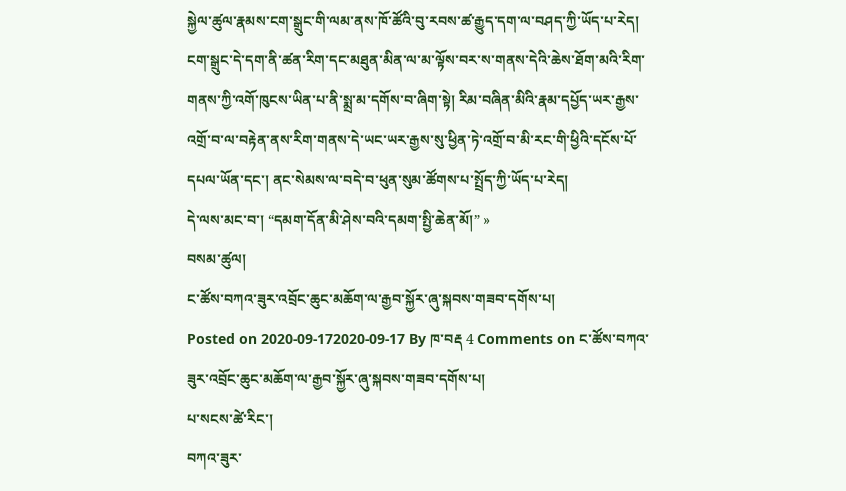སྐྱེལ་ཚུལ་རྣམས་ངག་སྒྲུང་གི་ལམ་ནས་ཁོ་ཚོའི་བུ་རབས་ཚ་རྒྱུད་དག་ལ་བཤད་ཀྱི་ཡོད་པ་རེད། ངག་སྒྲུང་དེ་དག་ནི་ཚན་རིག་དང་མཐུན་མིན་ལ་མ་ལྟོས་བར་ས་གནས་དེའི་ཆེས་ཐོག་མའི་རིག་གནས་ཀྱི་འགོ་ཁུངས་ཡིན་པ་ནི་སྨྲ་མ་དགོས་བ་ཞིག་སྟེ། རིམ་བཞིན་མིའི་རྣམ་དཔྱོད་ཡར་རྒྱས་འགྲོ་བ་ལ་བརྟེན་ནས་རིག་གནས་དེ་ཡང་ཡར་རྒྱས་སུ་ཕྱིན་ཏེ་འགྲོ་བ་མི་རང་གི་ཕྱིའི་དངོས་པོ་དཔལ་ཡོན་དང་། ནང་སེམས་ལ་བདེ་བ་ཕུན་སུམ་ཚོགས་པ་སྤྲོད་ཀྱི་ཡོད་པ་རེད།
དེ་ལས་མང་བ་། “དམག་དོན་མི་ཤེས་བའི་དམག་སྤྱི་ཆེན་མོ།” »
བསམ་ཚུལ།
ང་ཚོས་བཀའ་ཟུར་འབྲོང་ཆུང་མཆོག་ལ་རྒྱབ་སྐྱོར་ཞུ་སྐབས་གཟབ་དགོས་པ།
Posted on 2020-09-172020-09-17 By ཁ་བརྡ 4 Comments on ང་ཚོས་བཀའ་ཟུར་འབྲོང་ཆུང་མཆོག་ལ་རྒྱབ་སྐྱོར་ཞུ་སྐབས་གཟབ་དགོས་པ།
པ་སངས་ཚེ་རིང་།
བཀའ་ཟུར་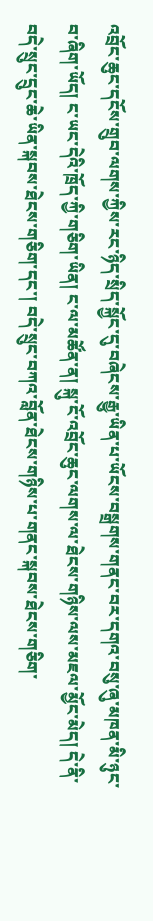འབྲོང་ཆུང་དངོས་གྲུབ་ལགས་ཀྱིས་རང་ཉིད་སྲིད་སྐྱོང་དུ་བཞེངས་རྒྱུ་ཡིན་པ་ཡོངས་བསྒྲགས་གནང་བར་དགའ་བསུ་ཞུ་མཁན་མི་ཉུང་བ་ཞིག་ཡོད། ང་ཡང་དེའི་ཁྲོད་ཀྱི་གཅིག་ཡིན། ང་ལ་མཚོན་ན། སྐུ་ངོ་འབྲོང་ཆུང་ལགས་ལ་ཐེངས་གཉིས་ལས་མཇལ་མྱོང་མེད། དེ་ནི་བདེ་སྲུང་དྲུང་ཆེ་ཡིན་སྐབས་ཐེངས་གཅིག་དང་། བདེ་སྲུང་བཀའ་བློན་ཐེངས་གཉིས་པ་གནང་སྐབས་ཐེངས་གཅིག་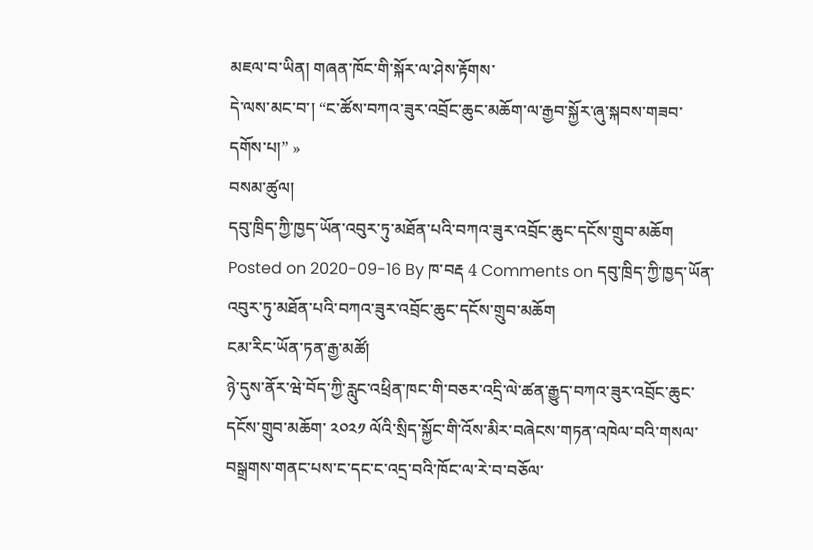མཇལ་བ་ཡིན། གཞན་ཁོང་གི་སྐོར་ལ་ཤེས་རྟོགས་
དེ་ལས་མང་བ་། “ང་ཚོས་བཀའ་ཟུར་འབྲོང་ཆུང་མཆོག་ལ་རྒྱབ་སྐྱོར་ཞུ་སྐབས་གཟབ་དགོས་པ།” »
བསམ་ཚུལ།
དབུ་ཁྲིད་ཀྱི་ཁྱད་ཡོན་འབུར་ཏུ་མཐོན་པའི་བཀའ་ཟུར་འབྲོང་ཆུང་དངོས་གྲུབ་མཆོག
Posted on 2020-09-16 By ཁ་བརྡ 4 Comments on དབུ་ཁྲིད་ཀྱི་ཁྱད་ཡོན་འབུར་ཏུ་མཐོན་པའི་བཀའ་ཟུར་འབྲོང་ཆུང་དངོས་གྲུབ་མཆོག
ངམ་རིང་ཡོན་ཏན་རྒྱ་མཚོ།
ཉེ་དུས་ནོར་ཝེ་བོད་ཀྱི་རླུང་འཕྲིན་ཁང་གི་བཅར་འདྲི་ལེ་ཚན་རྒྱུད་བཀའ་ཟུར་འབྲོང་ཆུང་དངོས་གྲུབ་མཆོག་ ༢༠༢༡ ལོའི་སྲིད་སྐྱོང་གི་འོས་མིར་བཞེངས་གཏན་འཁེལ་བའི་གསལ་བསྒྲགས་གནང་པས་ང་དང་ང་འདྲ་བའི་ཁོང་ལ་རེ་བ་བཅོལ་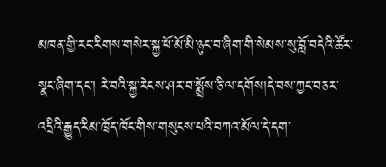མཁན་གྱི་རང་རིགས་གསེར་སྐྱ་ཕོ་མོ་མི་ཉུང་བ་ཞིག་གི་སེམས་སུ་བློ་བདེའི་ཚོར་སྣང་ཞིག་དང་། རེ་བའི་སྐྱ་རེངས་ཤར་བ་སྨྲོས་ཅི་ལ་དགོས།དེ་བས་ཀྱང་བཅར་འདྲིའི་རྒྱུད་རིམ་ཁྲོད་ཁོང་གིས་གསུངས་པའི་བཀའ་མོལ་དེ་དག་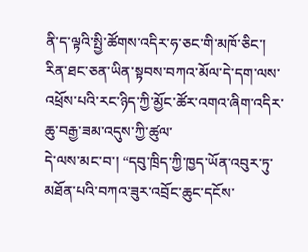ནི་ད་ལྟའི་སྤྱི་ཚོགས་འདིར་ཧ་ཅང་གི་མཁོ་ཅིང་། རིན་ཐང་ཅན་ཡིན་སྟབས་བཀའ་མོལ་དེ་དག་ལས་འཕྲོས་པའི་རང་ཉིད་ཀྱི་མྱོང་ཚོར་འགའ་ཞིག་འདིར་ཆུ་བརྒྱ་ཟམ་འདུས་ཀྱི་ཚུལ་
དེ་ལས་མང་བ་། “དབུ་ཁྲིད་ཀྱི་ཁྱད་ཡོན་འབུར་ཏུ་མཐོན་པའི་བཀའ་ཟུར་འབྲོང་ཆུང་དངོས་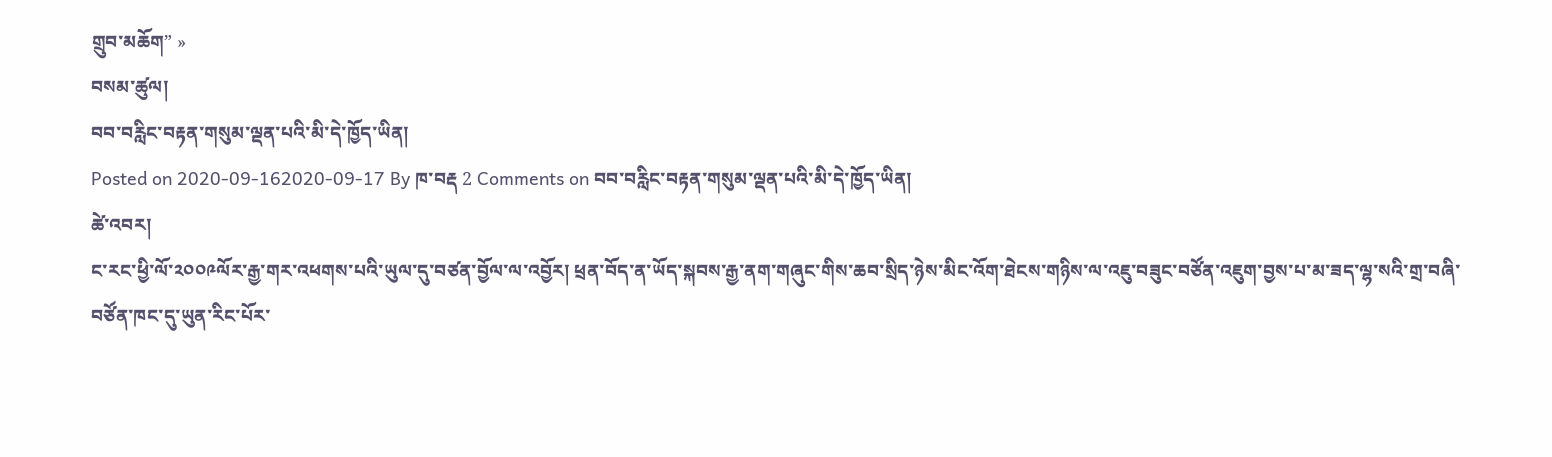གྲུབ་མཆོག” »
བསམ་ཚུལ།
བབ་བརླིང་བརྟན་གསུམ་ལྡན་པའི་མི་དེ་ཁྱོད་ཡིན།
Posted on 2020-09-162020-09-17 By ཁ་བརྡ 2 Comments on བབ་བརླིང་བརྟན་གསུམ་ལྡན་པའི་མི་དེ་ཁྱོད་ཡིན།
ཚེ་འབར།
ང་རང་ཕྱི་ལོ་༢༠༠༩ལོར་རྒྱ་གར་འཕགས་པའི་ཡུལ་དུ་བཙན་བྱོལ་ལ་འབྱོར། ཕྲན་བོད་ན་ཡོད་སྐབས་རྒྱ་ནག་གཞུང་གིས་ཆབ་སྲིད་ཉེས་མིང་འོག་ཐེངས་གཉིས་ལ་འཇུ་བཟུང་བཙོན་འཇུག་བྱས་པ་མ་ཟད་ལྷ་སའི་གྲ་བཞི་བཙོན་ཁང་དུ་ཡུན་རིང་པོར་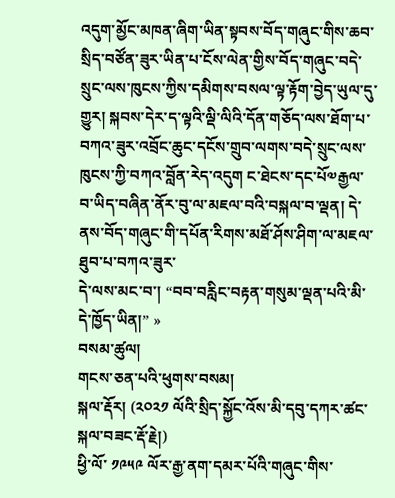འདུག་མྱོང་མཁན་ཞིག་ཡིན་སྟབས་བོད་གཞུང་གིས་ཆབ་སྲིད་བཙོན་ཟུར་ཡིན་པ་ངོས་ལེན་གྱིས་བོད་གཞུང་བདེ་སྲུང་ལས་ཁུངས་ཀྱིས་དམིགས་བསལ་ལྟ་རྟོག་བྱེད་ཡུལ་དུ་གྱུར། སྐབས་དེར་ད་ལྟའི་ལྡི་ལིའི་དོན་གཅོད་ལས་ཐོག་པ་བཀའ་ཟུར་འབྲོང་ཆུང་དངོས་གྲུབ་ལགས་བདེ་སྲུང་ལས་ཁུངས་ཀྱི་བཀའ་བློན་རེད་འདུག ང་ཐེངས་དང་པོ༧རྒྱལ་བ་ཡིད་བཞིན་ནོར་བུ་ལ་མཇལ་བའི་བསྐལ་བ་ལྡན། དེ་ནས་བོད་གཞུང་གི་དཔོན་རིགས་མཐོ་ཤོས་ཤིག་ལ་མཇལ་ཐུབ་པ་བཀའ་ཟུར་
དེ་ལས་མང་བ་། “བབ་བརླིང་བརྟན་གསུམ་ལྡན་པའི་མི་དེ་ཁྱོད་ཡིན།” »
བསམ་ཚུལ།
གངས་ཅན་པའི་ཕུགས་བསམ།
སྐལ་རྡོར། (༢༠༢༡ ལོའི་སྲིད་སྐྱོང་འོས་མི་དབུ་དཀར་ཚང་སྐལ་བཟང་རྡོ་རྗེ།)
ཕྱི་ལོ་ ༡༩༥༩ ལོར་རྒྱ་ནག་དམར་པོའི་གཞུང་གིས་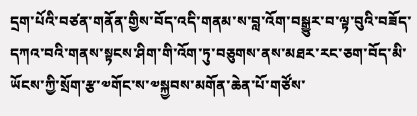དྲག་པོའི་བཙན་གནོན་གྱིས་བོད་འདི་གནམ་ས་བླ་འོག་བསྒྱུར་བ་ལྟ་བུའི་བཟོད་དཀའ་བའི་གནས་སྟངས་ཤིག་གི་འོག་ཏུ་བཅུགས་ནས་མཐར་རང་ཅག་བོད་མི་ཡོངས་ཀྱི་སྲོག་རྩ་༧གོང་ས་༧སྐྱབས་མགོན་ཆེན་པོ་གཙོས་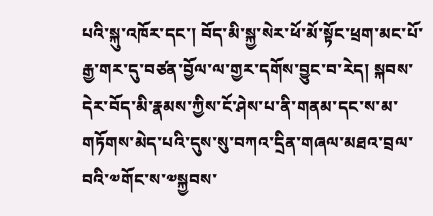པའི་སྐུ་འཁོར་དང་། བོད་མི་སྐྱ་སེར་ཕོ་མོ་སྟོང་ཕྲག་མང་པོ་རྒྱ་གར་དུ་བཙན་བྱོལ་ལ་གྱར་དགོས་བྱུང་བ་རེད། སྐབས་དེར་བོད་མི་རྣམས་ཀྱིས་ངོ་ཤེས་པ་ནི་གནམ་དང་ས་མ་གཏོགས་མེད་པའི་དུས་སུ་བཀའ་དྲིན་གཞལ་མཐའ་བྲལ་བའི་༧གོང་ས་༧སྐྱབས་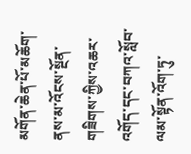མགོན་ཆེན་པོ་མཆོག་ནས་མ་འོངས་སྔོན་གཟིགས་ཀྱིས་འཆར་འགོད་དང་བཀའ་སློབ་ལམ་སྟོན་འོག་ཏུ་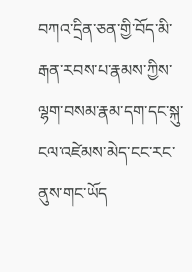བཀའ་དྲིན་ཅན་གྱི་བོད་མི་རྒན་རབས་པ་རྣམས་ཀྱིས་ལྷག་བསམ་རྣམ་དག་དང་སྐུ་ངལ་འཛེམས་མེད་ངང་རང་ནུས་གང་ཡོད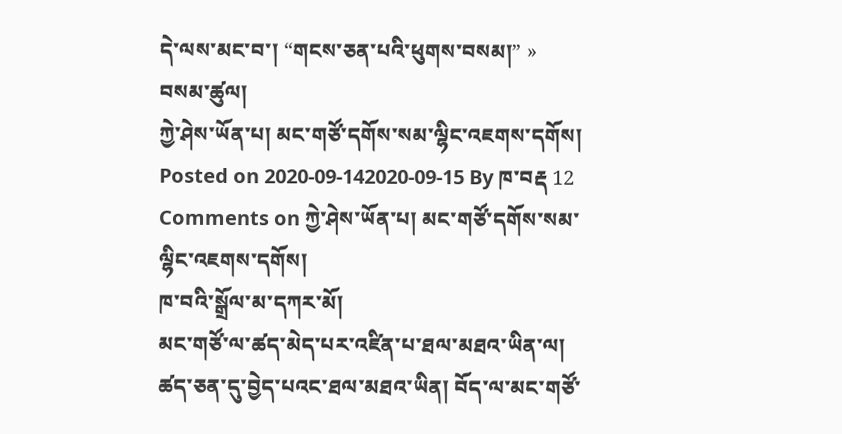དེ་ལས་མང་བ་། “གངས་ཅན་པའི་ཕུགས་བསམ།” »
བསམ་ཚུལ།
ཀྱེ་ཤེས་ཡོན་པ། མང་གཙོ་དགོས་སམ་ལྷིང་འཇགས་དགོས།
Posted on 2020-09-142020-09-15 By ཁ་བརྡ 12 Comments on ཀྱེ་ཤེས་ཡོན་པ། མང་གཙོ་དགོས་སམ་ལྷིང་འཇགས་དགོས།
ཁ་བའི་སྒྲོལ་མ་དཀར་མོ།
མང་གཙོ་ལ་ཚད་མེད་པར་འཛིན་པ་ཐལ་མཐའ་ཡིན་ལ། ཚད་ཅན་དུ་བྱེད་པའང་ཐལ་མཐའ་ཡིན། བོད་ལ་མང་གཙོ་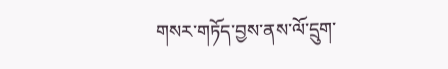གསར་གཏོད་བྱས་ནས་ལོ་དྲུག་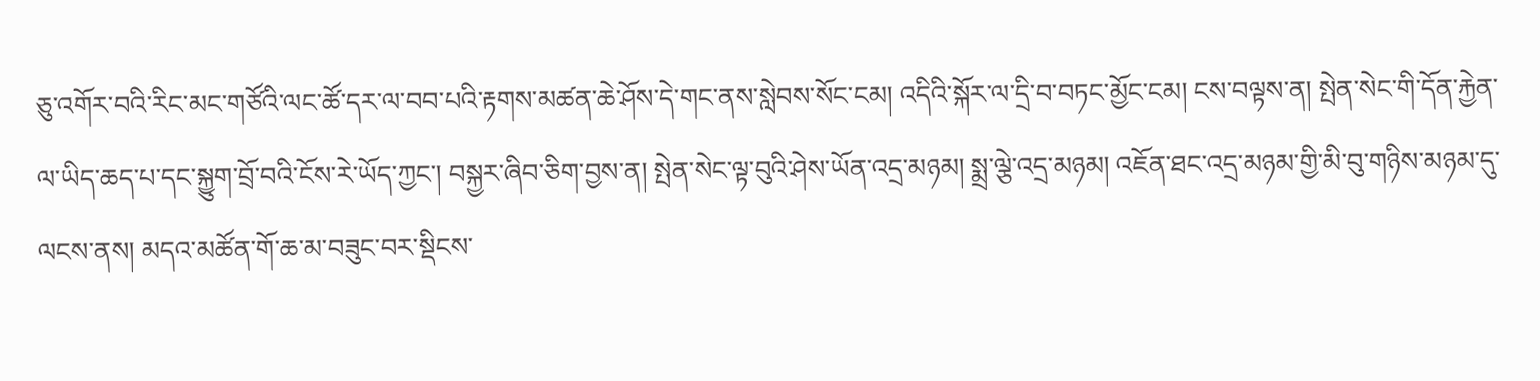ཅུ་འགོར་བའི་རིང་མང་གཙོའི་ལང་ཚོ་དར་ལ་བབ་པའི་རྟགས་མཚན་ཆེ་ཤོས་དེ་གང་ནས་སླེབས་སོང་ངམ། འདིའི་སྐོར་ལ་དྲི་བ་བཏང་མྱོང་ངམ། ངས་བལྟས་ན། སྤེན་སེང་གི་དོན་རྐྱེན་ལ་ཡིད་ཆད་པ་དང་སྐྱུག་བྲོ་བའི་ངོས་རེ་ཡོད་ཀྱང་། བསྐྱར་ཞིབ་ཅིག་བྱས་ན། སྤེན་སེང་ལྟ་བུའི་ཤེས་ཡོན་འདྲ་མཉམ། སྨྲ་ལྕེ་འདྲ་མཉམ། འཇོན་ཐང་འདྲ་མཉམ་གྱི་མི་བུ་གཉིས་མཉམ་དུ་ལངས་ནས། མདའ་མཚོན་གོ་ཆ་མ་བཟུང་བར་སྡིངས་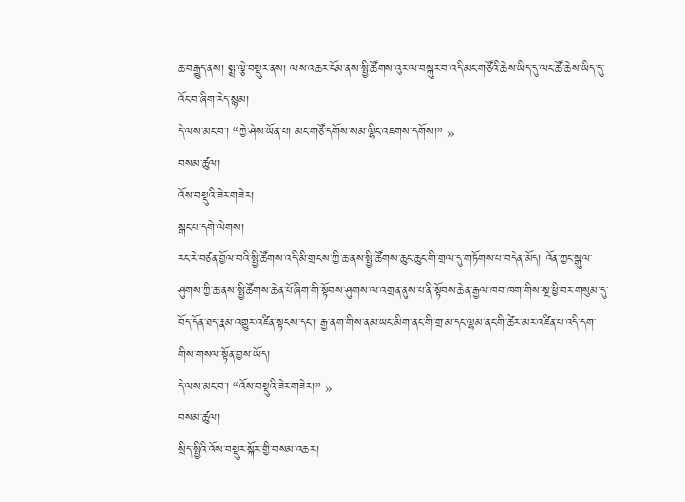ཆ་བརྒྱུད་ནས། སྨྲ་ལྕེ་བསྡུར་ནས། ལས་འཆར་ངོམ་ནས་སྤྱི་ཚོགས་འུར་ལ་བསྐུར་བ་འདི་མང་གཙོའི་ཆེས་ཡིད་དུ་ལང་ཚོ་ཆེས་ཡིད་དུ་འོང་བ་ཞིག་རེད་སྙམ།
དེ་ལས་མང་བ་། “ཀྱེ་ཤེས་ཡོན་པ། མང་གཙོ་དགོས་སམ་ལྷིང་འཇགས་དགོས།” »
བསམ་ཚུལ།
འོས་བསྡུའི་ཟེར་གཟེར།
སྒང་པ་དགེ་ལེགས།
རང་རེ་བཙན་བྱོལ་བའི་སྤྱི་ཚོགས་འདི་མི་གྲངས་ཀྱི་ཆ་ནས་སྤྱི་ཚོགས་ཆུང་ཆུང་གི་གྲལ་དུ་གཏོགས་པ་བདེན་མོད། འོན་ཀྱང་སྒུལ་ཤུགས་ཀྱི་ཆ་ནས་སྤྱི་ཚོགས་ཆེན་པོ་ཞིག་གི་སྟོབས་ཤུགས་ལ་འགྲན་ནུས་པ་ནི་སྟོབས་ཆེན་རྒྱལ་ཁབ་ཁག་གིས་སྔ་ཕྱི་བར་གསུམ་དུ་བོད་དོན་ཐད་རྣམ་འགྱུར་འཛིན་སྟངས་དང་། རྒྱ་ནག་གིས་ནམ་ཡང་མིག་ནང་གི་གྲ་མ་དང་ལྷམ་ནང་གི་ཚེར་མར་འཛིན་པ་འདི་དག་གིས་གསལ་སྟོན་བྱས་ཡོད།
དེ་ལས་མང་བ་། “འོས་བསྡུའི་ཟེར་གཟེར།” »
བསམ་ཚུལ།
སྲིད་སྤྱིའི་འོས་བསྡུར་སྐོར་གྱི་བསམ་འཆར།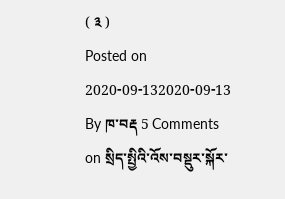( ༣ )
Posted on 2020-09-132020-09-13 By ཁ་བརྡ 5 Comments on སྲིད་སྤྱིའི་འོས་བསྡུར་སྐོར་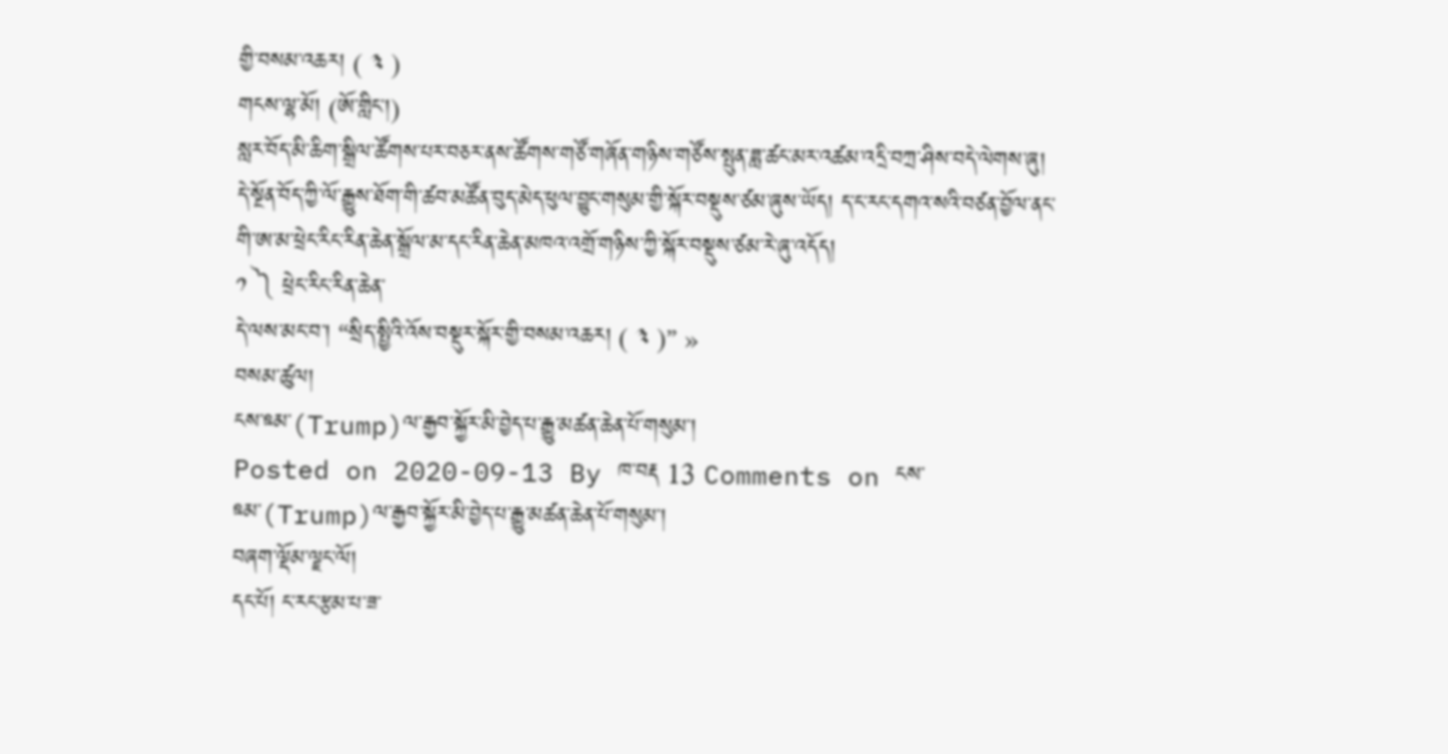གྱི་བསམ་འཆར། ( ༣ )
གངས་ལྷ་མོ། (ཨོ་གླིང་།)
སླར་བོད་མི་ཆིག་སྒྲིལ་ཚོགས་པར་བཅར་ནས་ཚོགས་གཙོ་གཞོན་གཉིས་གཙོས་སྤུན་ཟླ་ཚང་མར་འཚམ་འདྲི་བཀྲ་ཤིས་བདེ་ལེགས་ཞུ། དེ་སྔོན་བོད་ཀྱི་ལོ་རྒྱུས་ཐོག་གི་ཚབ་མཚོན་བུད་མེད་ཕུལ་བྱུང་གསུམ་གྱི་སྐོར་བསྡུས་ཙམ་ཞུས་ཡོད། ད་ང་རང་དགའ་སའི་བཙན་བྱོལ་ནང་གི་ཨ་མ་ཕྲེང་རིང་རིན་ཆེན་སྒྲོལ་མ་དང་རིན་ཆེན་མཁའ་འགྲོ་གཉིས་ཀྱི་སྐོར་བསྡུས་ཙམ་རེ་ཞུ་འདོད།
༡ ༽ ཕྲེང་རིང་རིན་ཆེན་
དེ་ལས་མང་བ་། “སྲིད་སྤྱིའི་འོས་བསྡུར་སྐོར་གྱི་བསམ་འཆར། ( ༣ )” »
བསམ་ཚུལ།
ངས་ཋམ་(Trump)ལ་རྒྱབ་སྐྱོར་མི་བྱེད་པ་རྒྱུ་མཚན་ཆེན་པོ་གསུམ་།
Posted on 2020-09-13 By ཁ་བརྡ 13 Comments on ངས་ཋམ་(Trump)ལ་རྒྱབ་སྐྱོར་མི་བྱེད་པ་རྒྱུ་མཚན་ཆེན་པོ་གསུམ་།
བཞག་ལྡོམ་ལྗང་ལོ།
དང་པོ། ང་རང་རྩམ་པ་ཟ་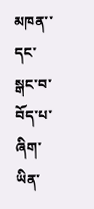མཁན་་དང་སྒང་བ་བོད་པ་ཞིག་ཡིན་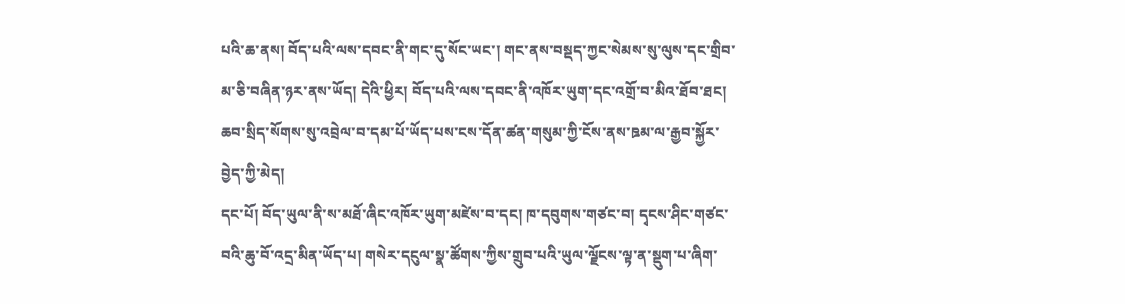པའི་ཆ་ནས། བོད་པའི་ལས་དབང་ནི་གང་དུ་སོང་ཡང་། གང་ནས་བསྡད་ཀྱང་སེམས་སུ་ལུས་དང་གྲིབ་མ་ཅི་བཞིན་ཉར་ནས་ཡོད། དེའི་ཕྱིར། བོད་པའི་ལས་དབང་ནི་འཁོར་ཡུག་དང་འགྲོ་བ་མིའ་ཐོབ་ཐང། ཆབ་སྲིད་སོགས་སུ་འབྲེལ་བ་དམ་པོ་ཡོད་པས་ངས་དོན་ཚན་གསུམ་ཀྱི་ངོས་ནས་ཋམ་ལ་རྒྱབ་སྐྱོར་བྱེད་ཀྱི་མེད།
དང་པོ། བོད་ཡུལ་ནི་ས་མཐོ་ཞིང་འཁོར་ཡུག་མཛེས་བ་དང། ཁ་དབུགས་གཙང་བ། དྭངས་ཤིང་གཙང་བའི་ཆུ་བོ་འདྲ་མིན་ཡོད་པ། གསེར་དངུལ་སྣ་ཚོགས་ཀྱིས་གྲུབ་པའི་ཡུལ་ལྗོངས་ལྟ་ན་སྡུག་པ་ཞིག་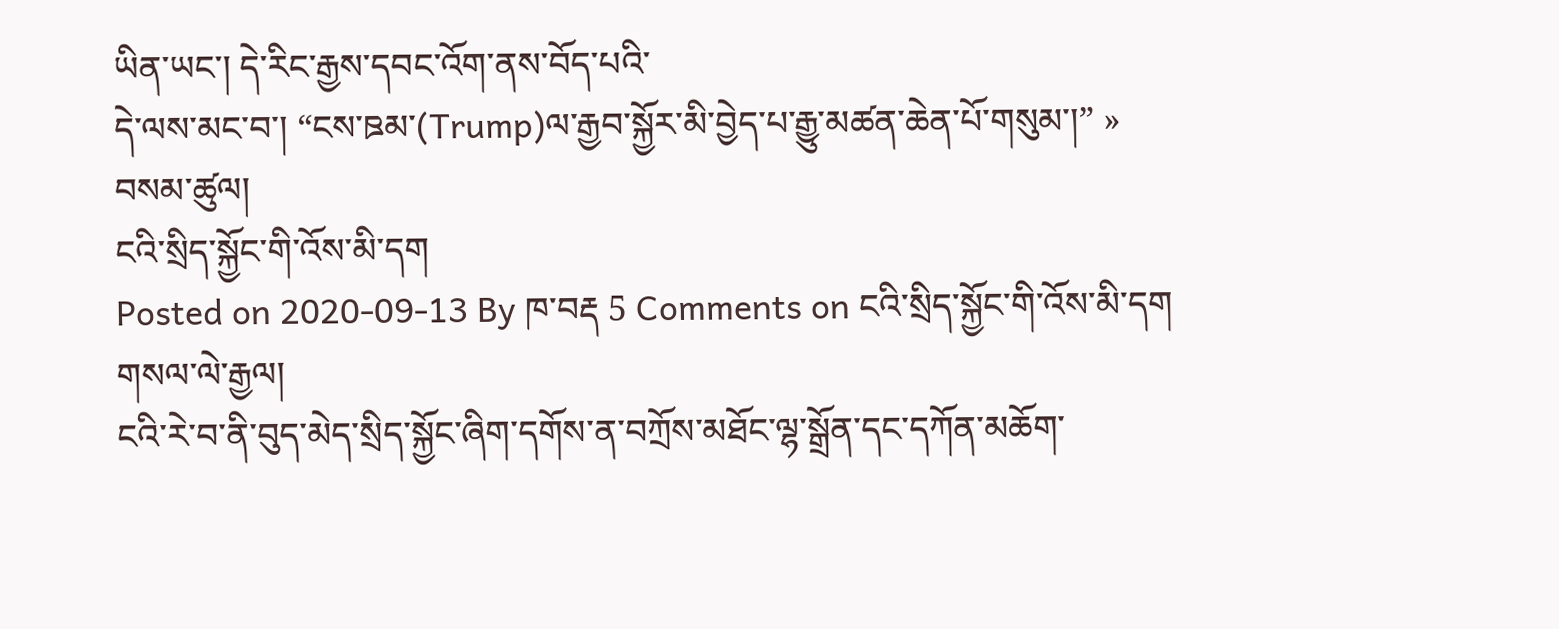ཡིན་ཡང་། དེ་རིང་རྒྱས་དབང་འོག་ནས་བོད་པའི་
དེ་ལས་མང་བ་། “ངས་ཋམ་(Trump)ལ་རྒྱབ་སྐྱོར་མི་བྱེད་པ་རྒྱུ་མཚན་ཆེན་པོ་གསུམ་།” »
བསམ་ཚུལ།
ངའི་སྲིད་སྐྱོང་གི་འོས་མི་དག
Posted on 2020-09-13 By ཁ་བརྡ 5 Comments on ངའི་སྲིད་སྐྱོང་གི་འོས་མི་དག
གསལ་ལེ་རྒྱལ།
ངའི་རེ་བ་ནི་བུད་མེད་སྲིད་སྐྱོང་ཞིག་དགོས་ན་བཀྲོས་མཐོང་ལྷ་སྒྲོན་དང་དཀོན་མཆོག་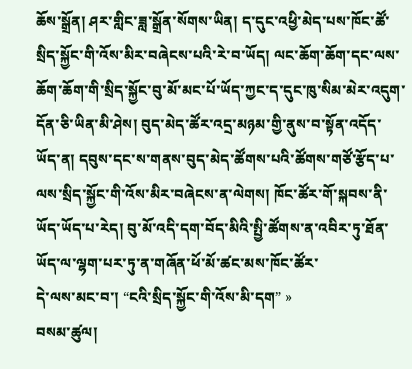ཆོས་སྒྲོན། ཤར་གླིང་ཟླ་སྒྲོན་སོགས་ཡིན། ད་དུང་འཕྱི་མེད་པས་ཁོང་ཚོ་སྲིད་སྐྱོང་གི་འོས་མིར་བཞེངས་པའི་རེ་བ་ཡོད། ལང་ཆོག་ཆོག་དང་ལས་ཆོག་ཆོག་གི་སྲིད་སྐྱོང་བུ་མོ་མང་པོ་ཡོད་ཀྱང་ད་དུང་ཁུ་སིམ་མེར་འདུག་དོན་ཅི་ཡིན་མི་ཤེས། བུད་མེད་ཚོར་འདྲ་མཉམ་གྱི་ནུས་བ་སྟོན་འདོད་ཡོད་ན། དབུས་དང་ས་གནས་བུད་མེད་ཚོགས་པའི་ཚོགས་གཙོ་རྩོད་པ་ལས་སྲིད་སྐྱོང་གི་འོས་མིར་བཞེངས་ན་ལེགས། ཁོང་ཚོར་གོ་སྐབས་ནི་ཡོད་ཡོད་པ་རེད། བུ་མོ་འདི་དག་བོད་མིའི་སྤྱི་ཚོགས་ན་འབིར་ཏུ་ཐོན་ཡོད་ལ་ལྷག་པར་ཏུ་ན་གཞོན་ཕོ་མོ་ཚང་མས་ཁོང་ཚོར་
དེ་ལས་མང་བ་། “ངའི་སྲིད་སྐྱོང་གི་འོས་མི་དག” »
བསམ་ཚུལ།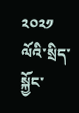༢༠༢༡ ལོའི་སྲིད་སྐྱོང་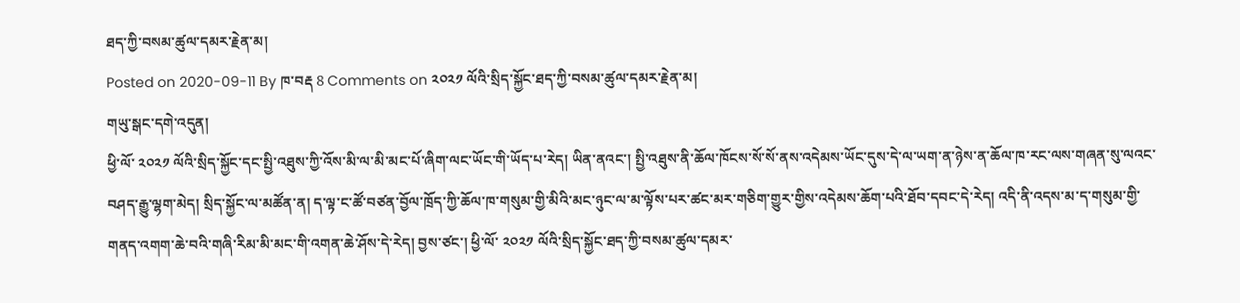ཐད་ཀྱི་བསམ་ཚུལ་དམར་རྗེན་མ།
Posted on 2020-09-11 By ཁ་བརྡ 8 Comments on ༢༠༢༡ ལོའི་སྲིད་སྐྱོང་ཐད་ཀྱི་བསམ་ཚུལ་དམར་རྗེན་མ།
གཡུ་སྒང་དགེ་འདུན།
ཕྱི་ལོ་ ༢༠༢༡ ལོའི་སྲིད་སྐྱོང་དང་སྤྱི་འཐུས་ཀྱི་འོས་མི་ལ་མི་མང་པོ་ཞིག་ལང་ཡོང་གི་ཡོད་པ་རེད། ཡིན་ནའང་། སྤྱི་འཐུས་ནི་ཆོལ་ཁོངས་སོ་སོ་ནས་འདེམས་ཡོང་དུས་དེ་ལ་ཡག་ན་ཉེས་ན་ཆོལ་ཁ་རང་ལས་གཞན་སུ་ལའང་བཤད་རྒྱུ་ལྷག་མེད། སྲིད་སྐྱོང་ལ་མཚོན་ན། ད་ལྟ་ང་ཚོ་བཙན་བྱོལ་ཁྲོད་ཀྱི་ཆོལ་ཁ་གསུམ་གྱི་མིའི་མང་ཉུང་ལ་མ་ལྟོས་པར་ཚང་མར་གཅིག་གྱུར་གྱིས་འདེམས་ཆོག་པའི་ཐོབ་དབང་དེ་རེད། འདི་ནི་འདས་མ་ད་གསུམ་གྱི་གནད་འགག་ཆེ་བའི་གཞི་རིམ་མི་མང་གི་འགན་ཆེ་ཤོས་དེ་རེད། བྱས་ཙང་། ཕྱི་ལོ་ ༢༠༢༡ ལོའི་སྲིད་སྐྱོང་ཐད་ཀྱི་བསམ་ཚུལ་དམར་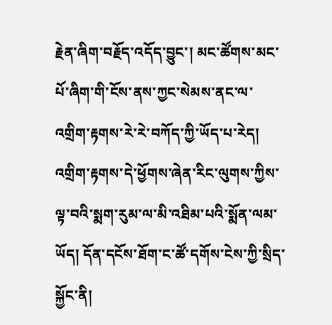རྗེན་ཞིག་བརྗོད་འདོད་བྱུང་། མང་ཚོགས་མང་པོ་ཞིག་གི་ངོས་ནས་ཀྱང་སེམས་ནང་ལ་འགྲིག་རྟགས་རེ་རེ་བཀོད་ཀྱི་ཡོད་པ་རེད། འགྲིག་རྟགས་དེ་ཕྱོགས་ཞེན་རིང་ལུགས་ཀྱིས་ལྟ་བའི་སྨག་རུམ་ལ་མི་འཐིམ་པའི་སྨོན་ལམ་ཡོད། དོན་དངོས་ཐོག་ང་ཚོ་དགོས་ངེས་ཀྱི་སྲིད་སྐྱོང་ནི།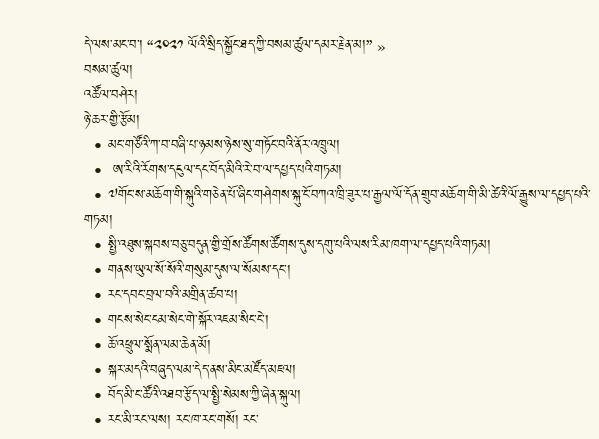དེ་ལས་མང་བ་། “༢༠༢༡ ལོའི་སྲིད་སྐྱོང་ཐད་ཀྱི་བསམ་ཚུལ་དམར་རྗེན་མ།” »
བསམ་ཚུལ།
འཚོལ་བཤེར།
ཉེ་ཆར་གྱི་རྩོམ།
  • མང་གཙོའི་ཀ་བ་བཞི་པ་ཉམས་ཉེས་སུ་གཏོང་བའི་ནོར་འཁྲུལ།
  •  ཨ་རིའི་རོགས་དངུལ་དང་བོད་མིའི་རེ་བ་ལ་དཔྱད་པའི་གཏམ།
  • ༧གོང་ས་མཆོག་གི་སྐུའི་གཅེན་པོ་ཞིང་གཤེགས་སྐུ་ངོ་བཀའ་ཁྲི་ཟུར་པ་རྒྱལ་ལོ་དོན་གྲུབ་མཆོག་གི་མི་ཚེའི་ལོ་རྒྱུས་ལ་དཔྱད་པའི་གཏམ།
  • སྤྱི་འཐུས་སྐབས་བཅུ་བདུན་གྱི་གྲོས་ཚོགས་ཚོགས་དུས་དགུ་པའི་ལས་རིམ་ཁག་ལ་དཔྱད་པའི་གཏམ།
  • གནས་ཡུལ་སོ་སོའི་གསུམ་དུས་ལ་སོམས་དང་།
  • རང་དབང་བྲལ་བའི་མགྲིན་ཚབ་པ།
  • གངས་སེང་ངམ་སེང་གེ་སྐོར་འཇམ་སིང་ངེ་།
  • ཆོ་འཕྲུལ་སྨོན་ལམ་ཆེན་མོ།
  • སྐར་མདའི་བཞུད་ལམ་དེད་ནས་མིང་མཛོད་མཇལ།
  • བོད་མི་ང་ཚོའི་འཐབ་རྩོད་ལ་སྤྱི་སེམས་ཀྱི་ཞེན་སྐུལ།
  • རང་མི་རང་ལས། རང་ཁ་རང་གསོ། རང་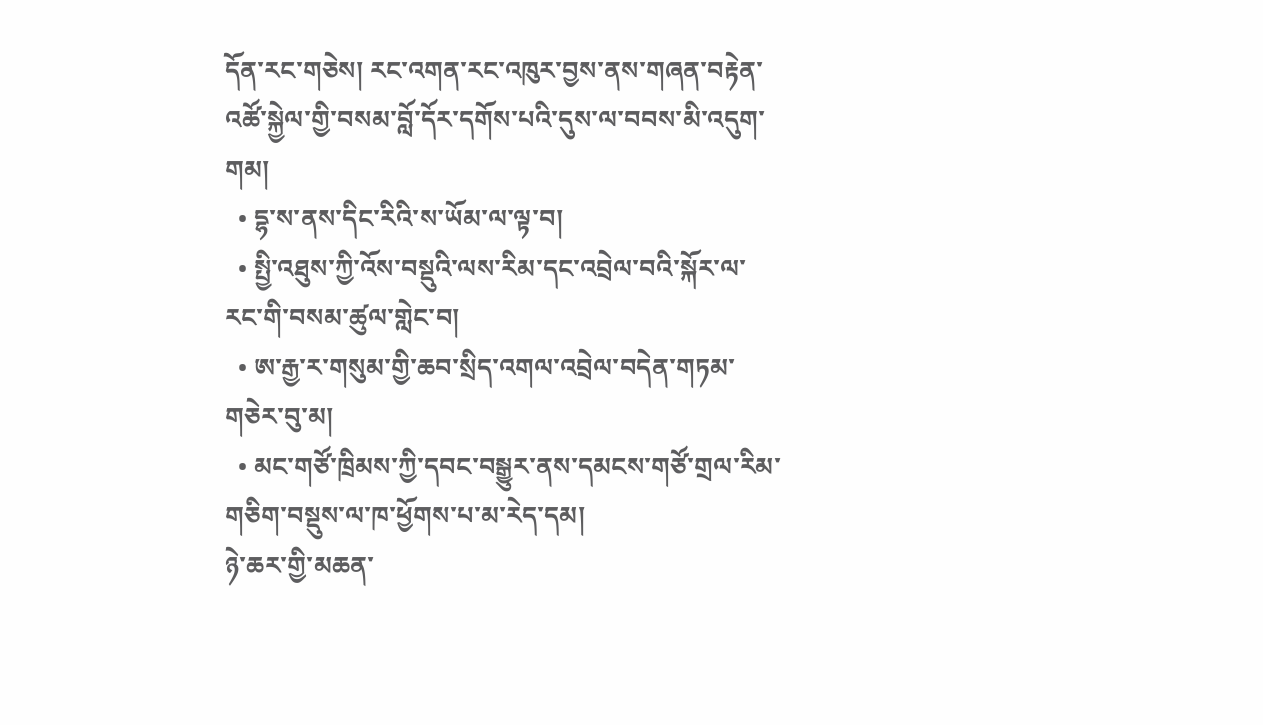དོན་རང་གཅེས། རང་འགན་རང་འཁུར་བྱས་ནས་གཞན་བརྟེན་འཚོ་སྐྱེལ་གྱི་བསམ་བློ་དོར་དགོས་པའི་དུས་ལ་བབས་མི་འདུག་གམ།
  • དྷ་ས་ནས་དིང་རིའི་ས་ཡོམ་ལ་ལྟ་བ།
  • སྤྱི་འཐུས་ཀྱི་འོས་བསྡུའི་ལས་རིམ་དང་འབྲེལ་བའི་སྐོར་ལ་རང་གི་བསམ་ཚུལ་གླེང་བ།
  • ཨ་རྒྱ་ར་གསུམ་གྱི་ཆབ་སྲིད་འགལ་འབྲེལ་བདེན་གཏམ་གཅེར་བུ་མ།
  • མང་གཙོ་ཁྲིམས་ཀྱི་དབང་བསྒྱུར་ནས་དམངས་གཙོ་གྲལ་རིམ་གཅིག་བསྡུས་ལ་ཁ་ཕྱོགས་པ་མ་རེད་དམ།
ཉེ་ཆར་གྱི་མཆན་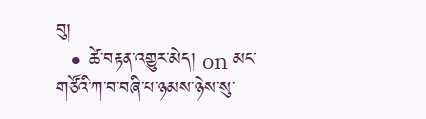བུ།
  • ཚེ་བརྟན་འགྱུར་མེད། on མང་གཙོའི་ཀ་བ་བཞི་པ་ཉམས་ཉེས་སུ་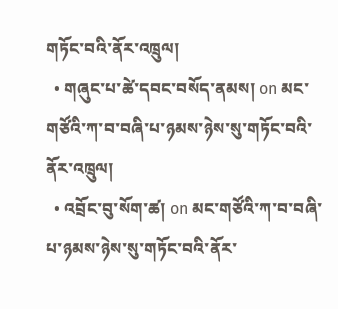གཏོང་བའི་ནོར་འཁྲུལ།
  • གཞུང་པ་ཚེ་དབང་བསོད་ནམས། on མང་གཙོའི་ཀ་བ་བཞི་པ་ཉམས་ཉེས་སུ་གཏོང་བའི་ནོར་འཁྲུལ།
  • འབྲོང་བུ་སོག་ཚ། on མང་གཙོའི་ཀ་བ་བཞི་པ་ཉམས་ཉེས་སུ་གཏོང་བའི་ནོར་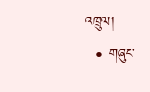འཁྲུལ།
  • གཞུང་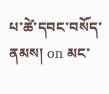པ་ཚེ་དབང་བསོད་ནམས། on མང་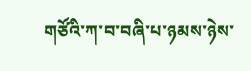གཙོའི་ཀ་བ་བཞི་པ་ཉམས་ཉེས་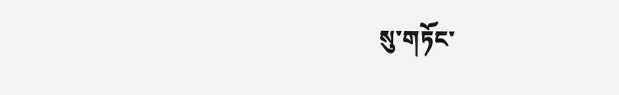སུ་གཏོང་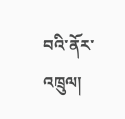བའི་ནོར་འཁྲུལ།